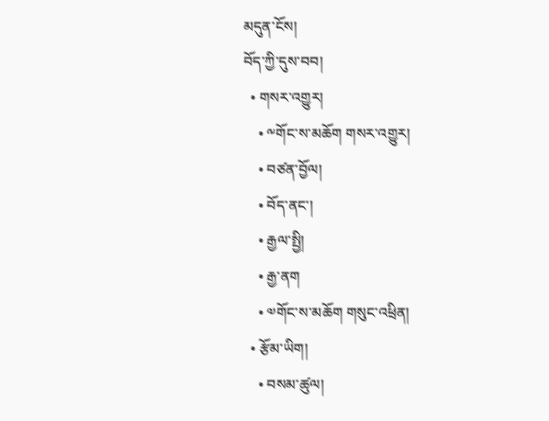མདུན་ངོས།
བོད་ཀྱི་དུས་བབ།
  • གསར་འགྱུར།
    • ༸གོང་ས་མཆོག གསར་འགྱུར།
    • བཙན་བྱོལ།
    • བོད་ནང་།
    • རྒྱལ་སྤྱི།
    • རྒྱ་ནག
    • ༧གོང་ས་མཆོག གསུང་འཕྲིན།
  • རྩོམ་ཡིག།
    • བསམ་ཚུལ།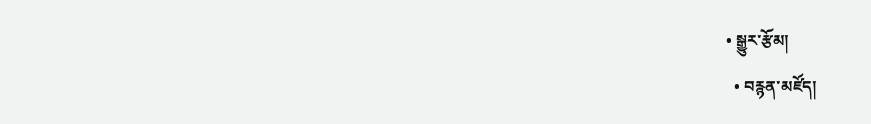• སྒྱུར་རྩོམ།
  • བརྙན་མཛོད།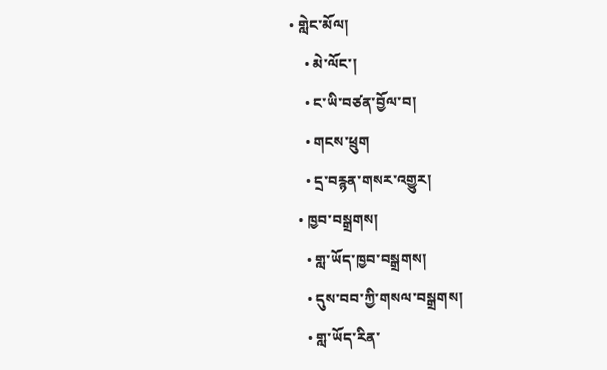• གླེང་མོལ།
    • མེ་ལོང་།
    • ང་ཡི་བཙན་བྱོལ་བ།
    • གངས་ཕྲུག
    • དྲ་བརྙན་གསར་འགྱུར།
  • ཁྱབ་བསྒྲགས།
    • གླ་ཡོད་ཁྱབ་བསྒྲགས།
    • དུས་བབ་ཀྱི་གསལ་བསྒྲགས།
    • གླ་ཡོད་རིན་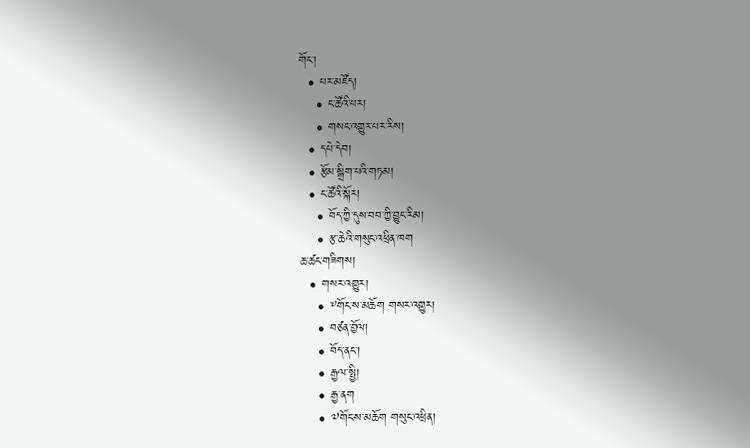གོང་།
  • པར་མཛོད།
    • ང་ཚོའི་པར།
    • གསང་འགྱུར་པར་རིས།
  • དཔེ་དེབ།
  • རྩོམ་སྒྲིག་པའི་གཏམ།
  • ང་ཚོའི་སྐོར།
    • བོད་ཀྱི་དུས་བབ་ཀྱི་བྱུང་རིམ།
    • རྩ་ཆེའི་གསུང་འཕྲིན་ཁག
ཆ་ཚང་གཟིགས།
  • གསར་འགྱུར།
    • ༸གོང་ས་མཆོག གསར་འགྱུར།
    • བཙན་བྱོལ།
    • བོད་ནང་།
    • རྒྱལ་སྤྱི།
    • རྒྱ་ནག
    • ༧གོང་ས་མཆོག གསུང་འཕྲིན།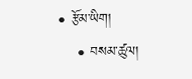• རྩོམ་ཡིག།
    • བསམ་ཚུལ།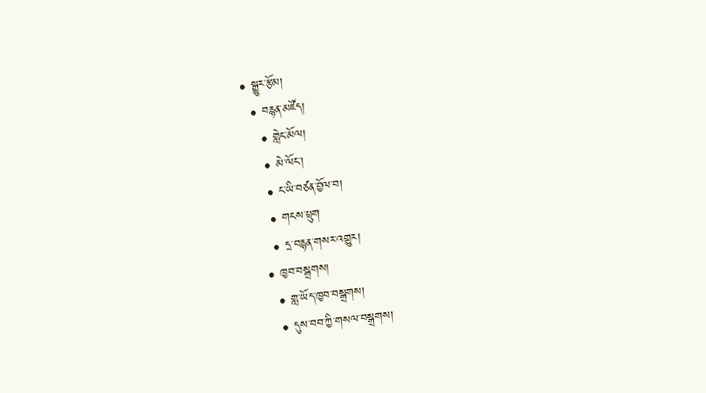• སྒྱུར་རྩོམ།
  • བརྙན་མཛོད།
    • གླེང་མོལ།
    • མེ་ལོང་།
    • ང་ཡི་བཙན་བྱོལ་བ།
    • གངས་ཕྲུག
    • དྲ་བརྙན་གསར་འགྱུར།
  • ཁྱབ་བསྒྲགས།
    • གླ་ཡོད་ཁྱབ་བསྒྲགས།
    • དུས་བབ་ཀྱི་གསལ་བསྒྲགས།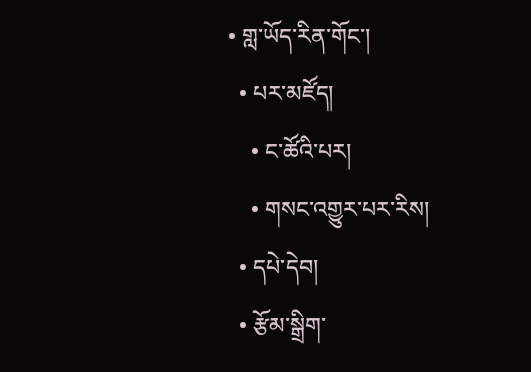• གླ་ཡོད་རིན་གོང་།
  • པར་མཛོད།
    • ང་ཚོའི་པར།
    • གསང་འགྱུར་པར་རིས།
  • དཔེ་དེབ།
  • རྩོམ་སྒྲིག་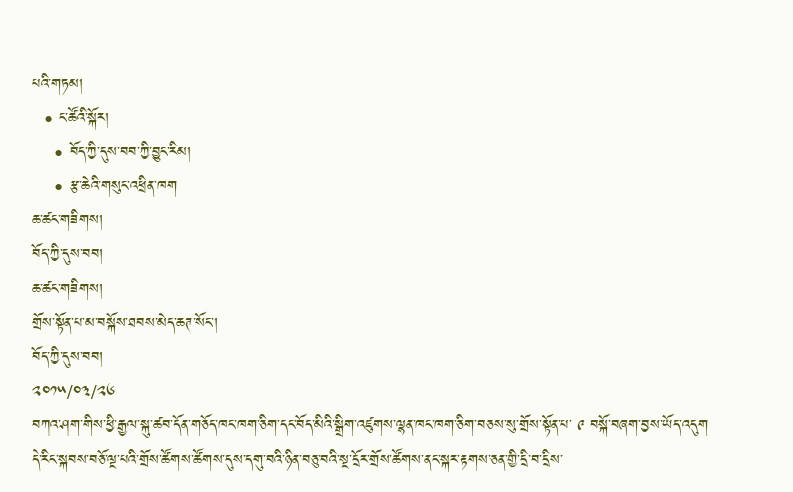པའི་གཏམ།
  • ང་ཚོའི་སྐོར།
    • བོད་ཀྱི་དུས་བབ་ཀྱི་བྱུང་རིམ།
    • རྩ་ཆེའི་གསུང་འཕྲིན་ཁག
ཆ་ཚང་གཟིགས།
བོད་ཀྱི་དུས་བབ།
ཆ་ཚང་གཟིགས།
གྲོས་སྟོན་པ་མ་བསྐོས་ཐབས་མེད་ཆཊ་སོང་།
བོད་ཀྱི་དུས་བབ།
༢༠༡༥/༠༣/༢༦
བཀའ་ཤག་གིས་ཕྱི་རྒྱལ་སྐུ་ཚབ་དོན་གཅོད་ཁང་ཁག་ཅིག་དང་བོད་མིའི་སྒྲིག་འཛུགས་ལྷན་ཁང་ཁག་ཅིག་བཅས་སུ་གྲོས་སྟོན་པ་ ༩ བསྐོ་བཞག་བྱས་ཡོད་འདུག
དེ་རིང་སྐབས་བཅོ་ལྔ་པའི་གྲོས་ཚོགས་ཚོགས་དུས་དགུ་བའི་ཉིན་བཅུ་བའི་སྔ་དྲོར་གྲོས་ཚོགས་ནང་སྐར་རྟགས་ཅན་གྱི་དྲི་བ་དྲིས་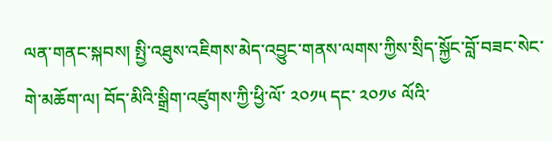ལན་གནང་སྐབས། སྤྱི་འཐུས་འཇིགས་མེད་འབྱུང་གནས་ལགས་ཀྱིས་སྲིད་སྐྱོང་བློ་བཟང་སེང་གེ་མཆོག་ལ། བོད་མིའི་སྒྲིག་འཛུགས་ཀྱི་ཕྱི་ལོ་ ༢༠༡༥ དང་ ༢༠༡༦ ལོའི་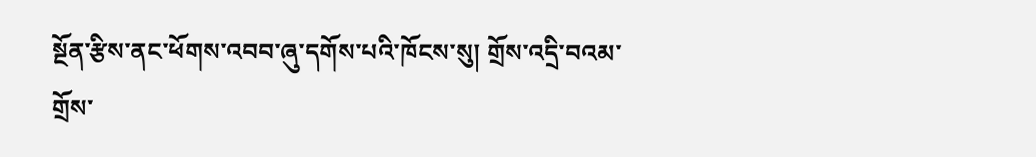སྔོན་རྩིས་ནང་ཕོགས་འབབ་ཞུ་དགོས་པའི་ཁོངས་སུ། གྲོས་འདྲི་བའམ་གྲོས་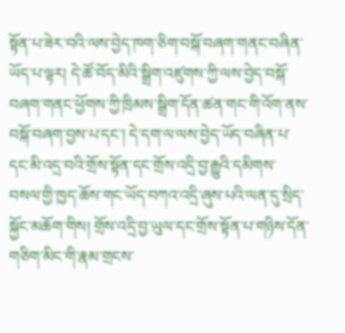སྟོན་པ་ཟེར་བའི་ལས་བྱེད་ཁག་ཅིག་བསྐོ་བཞག་གནང་བཞིན་ཡོད་པ་ལྟར། དེ་ཚོ་བོད་མིའི་སྒྲིག་འཛུགས་ཀྱི་ལས་བྱེད་བསྐོ་བཞག་གནང་ཕྱོགས་ཀྱི་ཁྲིམས་སྒྲིག་དོན་ཚན་གང་གི་འོག་ནས་བསྐོ་བཞག་བྱས་པ་དང་། དེ་དག་ལ་ལས་བྱེད་ཡོད་བཞིན་པ་དང་མི་འདྲ་བའི་གྲོས་སྟོན་དང་གྲོས་འདྲི་བྱ་རྒྱུའི་དམིགས་བསལ་གྱི་ཁྱད་ཆོས་གང་ཡོད་བཀའ་འདྲི་ཞུས་པའི་ལན་དུ་སྲིད་སྐྱོང་མཆོག་གིས། གྲོས་འདྲི་བྱ་ཡུལ་དང་གྲོས་སྟོན་པ་གཉིས་དོན་གཅིག་མིང་གི་རྣམ་གྲངས་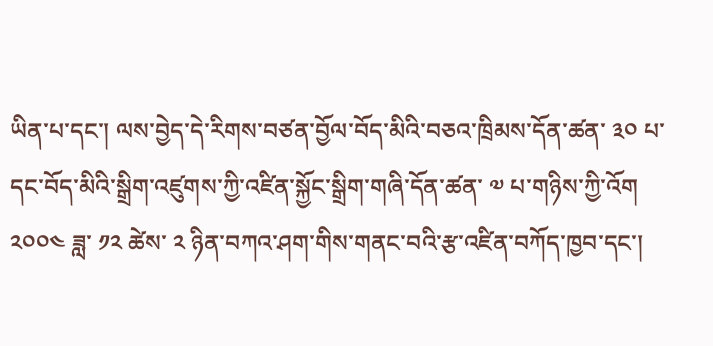ཡིན་པ་དང་། ལས་བྱེད་དེ་རིགས་བཙན་བྱོལ་བོད་མིའི་བཅའ་ཁྲིམས་དོན་ཚན་ ༣༠ པ་དང་བོད་མིའི་སྒྲིག་འཛུགས་ཀྱི་འཛིན་སྐྱོང་སྒྲིག་གཞི་དོན་ཚན་ ༧ པ་གཉིས་ཀྱི་འོག ༢༠༠༤ ཟླ་ ༡༢ ཚེས་ ༢ ཉིན་བཀའ་ཤག་གིས་གནང་བའི་རྩ་འཛིན་བཀོད་ཁྱབ་དང་།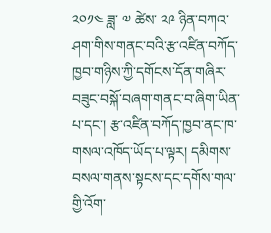༢༠༡༤ ཟླ་ ༧ ཚེས་ ༢༩ ཉིན་བཀའ་ཤག་གིས་གནང་བའི་རྩ་འཛིན་བཀོད་ཁྱབ་གཉིས་ཀྱི་དགོངས་དོན་གཞིར་བཟུང་བསྐོ་བཞག་གནང་བ་ཞིག་ཡིན་པ་དང་། རྩ་འཛིན་བཀོད་ཁྱབ་ནང་ཁ་གསལ་འཁོད་ཡོད་པ་ལྟར། དམིགས་བསལ་གནས་སྟངས་དང་དགོས་གལ་གྱི་འོག་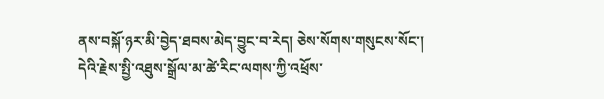ནས་བསྐོ་ཉར་མི་བྱེད་ཐབས་མེད་བྱུང་བ་རེད། ཅེས་སོགས་གསུངས་སོང་།
དེའི་རྗེས་སྤྱི་འཐུས་སྒྲོལ་མ་ཚེ་རིང་ལགས་ཀྱི་འཕྲོས་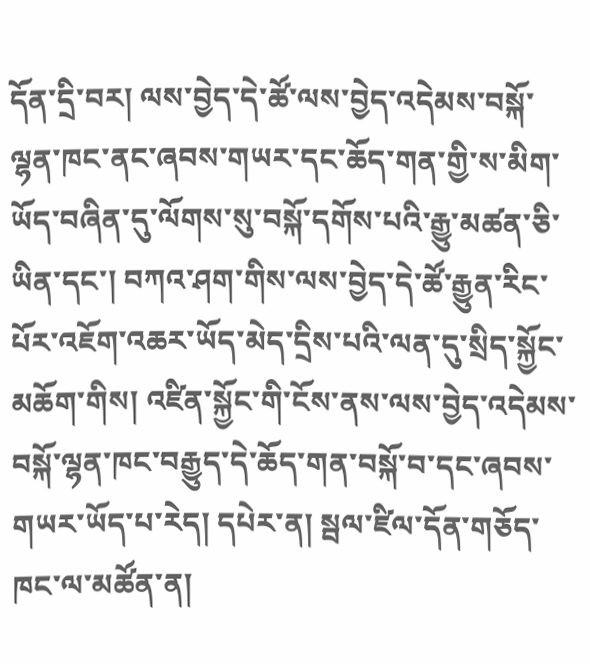དོན་དྲི་བར། ལས་བྱེད་དེ་ཚོ་ལས་བྱེད་འདེམས་བསྐོ་ལྷན་ཁང་ནང་ཞབས་གཡར་དང་ཆོད་གན་གྱི་ས་མིག་ཡོད་བཞིན་དུ་ལོགས་སུ་བསྐོ་དགོས་པའི་རྒྱུ་མཚན་ཅི་ཡིན་དང་། བཀའ་ཤག་གིས་ལས་བྱེད་དེ་ཚོ་རྒྱུན་རིང་པོར་འཇོག་འཆར་ཡོད་མེད་དྲིས་པའི་ལན་དུ་སྲིད་སྐྱོང་མཆོག་གིས། འཛིན་སྐྱོང་གི་ངོས་ནས་ལས་བྱེད་འདེམས་བསྐོ་ལྷན་ཁང་བརྒྱུད་དེ་ཆོད་གན་བསྐོ་བ་དང་ཞབས་གཡར་ཡོད་པ་རེད། དཔེར་ན། སྦལ་ཛིལ་དོན་གཅོད་ཁང་ལ་མཚོན་ན།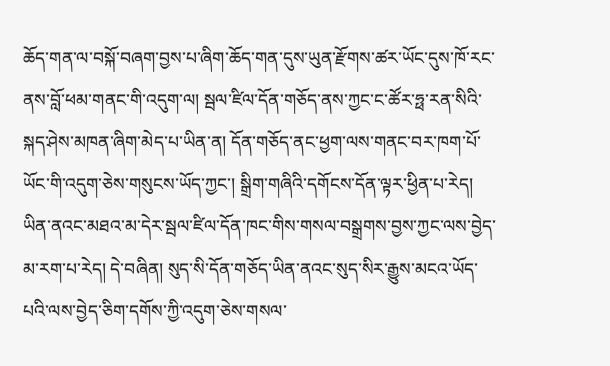ཆོད་གན་ལ་བསྐོ་བཞག་བྱས་པ་ཞིག་ཆོད་གན་དུས་ཡུན་རྫོགས་ཚར་ཡོང་དུས་ཁོ་རང་ནས་བློ་ཕམ་གནང་གི་འདུག་ལ། སྦལ་ཛིལ་དོན་གཅོད་ནས་ཀྱང་ང་ཚོར་ཧྥ་རན་སིའི་སྐད་ཤེས་མཁན་ཞིག་མེད་པ་ཡིན་ན། དོན་གཅོད་ནང་ཕྱག་ལས་གནང་བར་ཁག་པོ་ཡོང་གི་འདུག་ཅེས་གསུངས་ཡོད་ཀྱང་། སྒྲིག་གཞིའི་དགོངས་དོན་ལྟར་ཕྱིན་པ་རེད། ཡིན་ནའང་མཐའ་མ་དེར་སྦལ་ཛིལ་དོན་ཁང་གིས་གསལ་བསྒྲགས་བྱས་ཀྱང་ལས་བྱེད་མ་རག་པ་རེད། དེ་བཞིན། སུད་སི་དོན་གཅོད་ཡིན་ནའང་སུད་སིར་རྒྱུས་མངའ་ཡོད་པའི་ལས་བྱེད་ཅིག་དགོས་ཀྱི་འདུག་ཅེས་གསལ་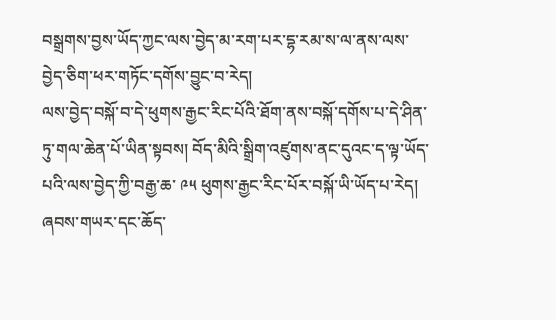བསྒྲགས་བྱས་ཡོད་ཀྱང་ལས་བྱེད་མ་རག་པར་དྷ་རམ་ས་ལ་ནས་ལས་བྱེད་ཅིག་ཕར་གཏོང་དགོས་བྱུང་བ་རེད།
ལས་བྱེད་བསྐོ་བ་དེ་ཕུགས་རྒྱང་རིང་པོའི་ཐོག་ནས་བསྐོ་དགོས་པ་དེ་ཤིན་ཏུ་གལ་ཆེན་པོ་ཡིན་སྟབས། བོད་མིའི་སྒྲིག་འཛུགས་ནང་དུའང་ད་ལྟ་ཡོད་པའི་ལས་བྱེད་ཀྱི་བརྒྱ་ཆ་ ༩༥ ཕུགས་རྒྱང་རིང་པོར་བསྐོ་ཡི་ཡོད་པ་རེད། ཞབས་གཡར་དང་ཆོད་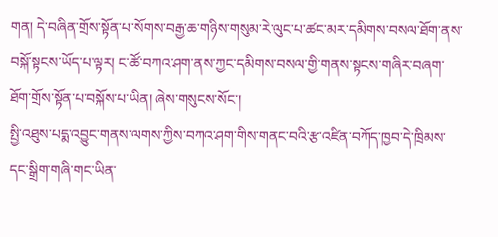གན། དེ་བཞིན་གྲོས་སྟོན་པ་སོགས་བརྒྱ་ཆ་གཉིས་གསུམ་རེ་ལུང་པ་ཚང་མར་དམིགས་བསལ་ཐོག་ནས་བསྐོ་སྟངས་ཡོད་པ་ལྟར། ང་ཚོ་བཀའ་ཤག་ནས་ཀྱང་དམིགས་བསལ་གྱི་གནས་སྟངས་གཞིར་བཞག་ཐོག་གྲོས་སྟོན་པ་བསྐོས་པ་ཡིན། ཞེས་གསུངས་སོང་།
སྤྱི་འཐུས་པདྨ་འབྱུང་གནས་ལགས་ཀྱིས་བཀའ་ཤག་གིས་གནང་བའི་རྩ་འཛིན་བཀོད་ཁྱབ་དེ་ཁྲིམས་དང་སྒྲིག་གཞི་གང་ཡིན་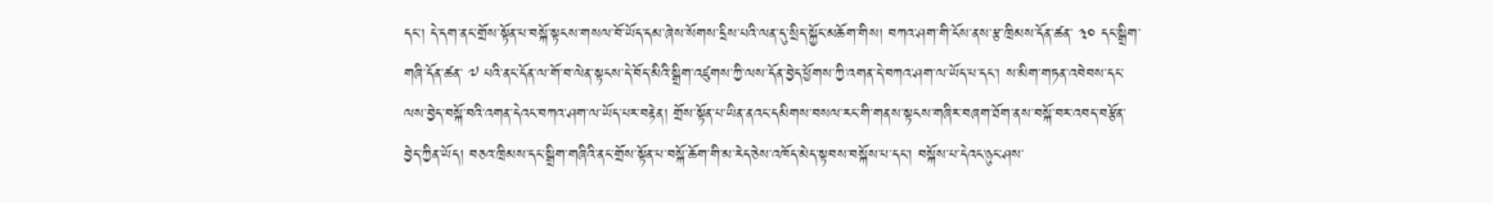དང་། དེ་དག་ནང་གྲོས་སྟོན་པ་བསྐོ་སྟངས་གསལ་བོ་ཡོད་དམ་ཞེས་སོགས་དྲིས་པའི་ལན་དུ་སྲིད་སྐྱོང་མཆོག་གིས། བཀའ་ཤག་གི་ངོས་ནས་རྩ་ཁྲིམས་དོན་ཚན་ ༣༠ དང་སྒྲིག་གཞི་དོན་ཚན་ ༧ པའི་ནང་དོན་ལ་གོ་བ་ལེན་སྟངས་དེ་བོད་མིའི་སྒྲིག་འཛུགས་ཀྱི་ལས་དོན་བྱེད་ཕྱོགས་ཀྱི་འགན་དེ་བཀའ་ཤག་ལ་ཡོད་པ་དང་། ས་མིག་གཏན་འབེབས་དང་ལས་བྱེད་བསྐོ་བའི་འགན་དེའང་བཀའ་ཤག་ལ་ཡོད་པར་བརྟེན། གྲོས་སྟོན་པ་ཡིན་ནའང་དམིགས་བསལ་རང་གི་གནས་སྟངས་གཞིར་བཞག་ཐོག་ནས་བསྐོ་བར་འབད་བརྩོན་བྱེད་ཀྱིན་ཡོད། བཅའ་ཁྲིམས་དང་སྒྲིག་གཞིའི་ནང་གྲོས་སྟོན་པ་བསྐོ་ཆོག་གི་མ་རེད་ཅེས་འཁོད་མེད་སྟབས་བསྐོས་པ་དང་། བསྐོས་པ་དེའང་ཉུང་ཤས་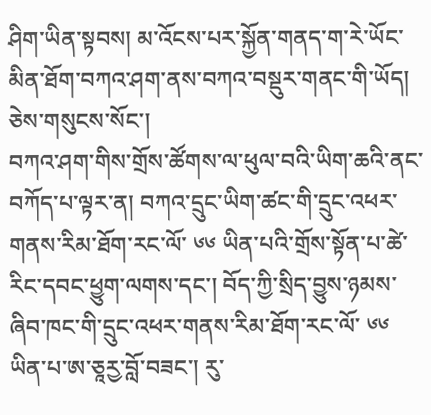ཤིག་ཡིན་སྟབས། མ་འོངས་པར་སྐྱོན་གནད་ག་རེ་ཡོང་མིན་ཐོག་བཀའ་ཤག་ནས་བཀའ་བསྡུར་གནང་གི་ཡོད། ཅེས་གསུངས་སོང་།
བཀའ་ཤག་གིས་གྲོས་ཚོགས་ལ་ཕུལ་བའི་ཡིག་ཆའི་ནང་བཀོད་པ་ལྟར་ན། བཀའ་དྲུང་ཡིག་ཚང་གི་དྲུང་འཕར་གནས་རིམ་ཐོག་རང་ལོ་ ༦༦ ཡིན་པའི་གྲོས་སྟོན་པ་ཚེ་རིང་དབང་ཕྱུག་ལགས་དང་། བོད་ཀྱི་སྲིད་བྱུས་ཉམས་ཞིབ་ཁང་གི་དྲུང་འཕར་གནས་རིམ་ཐོག་རང་ལོ་ ༦༦ ཡིན་པ་ཨ་ཅཱརྱ་བློ་བཟང་། རུ་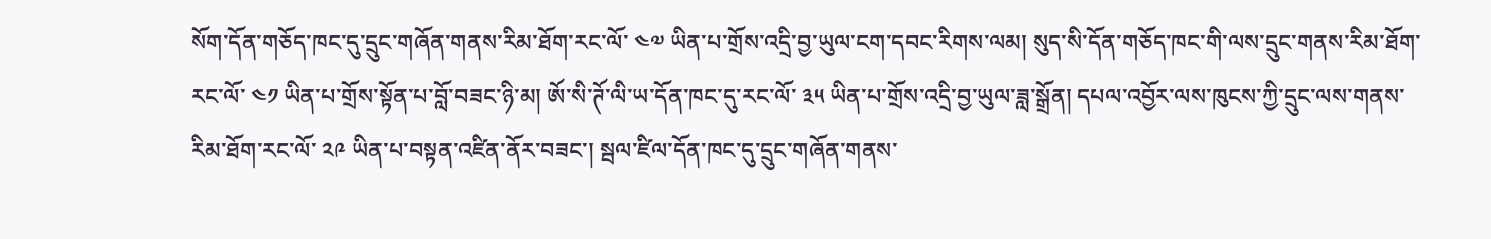སོག་དོན་གཅོད་ཁང་དུ་དྲུང་གཞོན་གནས་རིམ་ཐོག་རང་ལོ་ ༤༧ ཡིན་པ་གྲོས་འདྲི་བྱ་ཡུལ་ངག་དབང་རིགས་ལམ། སུད་སི་དོན་གཅོད་ཁང་གི་ལས་དྲུང་གནས་རིམ་ཐོག་རང་ལོ་ ༤༡ ཡིན་པ་གྲོས་སྟོན་པ་བློ་བཟང་ཉི་མ། ཨོ་སི་ཊོ་ལི་ཡ་དོན་ཁང་དུ་རང་ལོ་ ༣༥ ཡིན་པ་གྲོས་འདྲི་བྱ་ཡུལ་ཟླ་སྒྲོན། དཔལ་འབྱོར་ལས་ཁུངས་ཀྱི་དྲུང་ལས་གནས་རིམ་ཐོག་རང་ལོ་ ༢༩ ཡིན་པ་བསྟན་འཛིན་ནོར་བཟང་། སྦལ་ཛིལ་དོན་ཁང་དུ་དྲུང་གཞོན་གནས་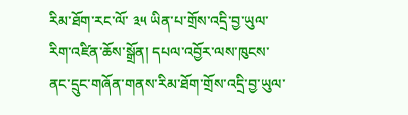རིམ་ཐོག་རང་ལོ་ ༣༥ ཡིན་པ་གྲོས་འདྲི་བྱ་ཡུལ་རིག་འཛིན་ཆོས་སྒྲོན། དཔལ་འབྱོར་ལས་ཁུངས་ནང་དྲུང་གཞོན་གནས་རིམ་ཐོག་གྲོས་འདྲི་བྱ་ཡུལ་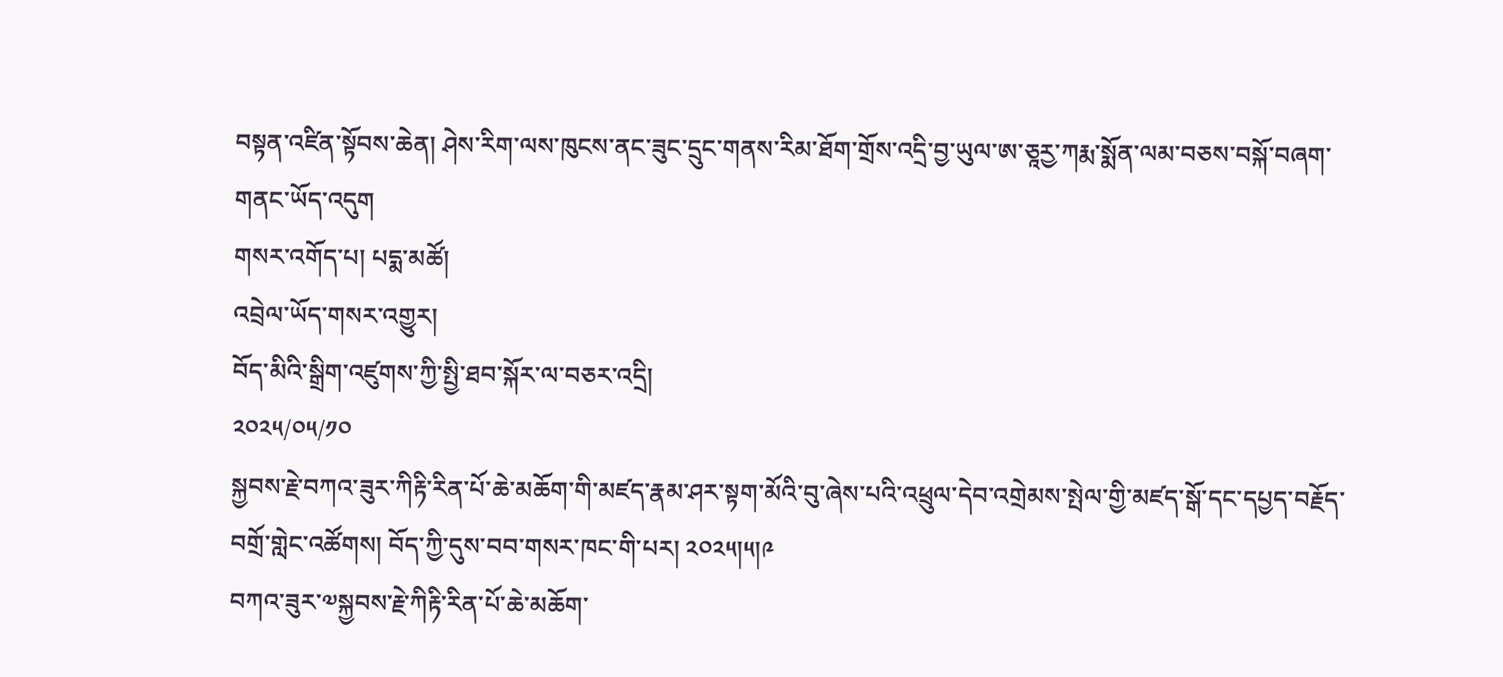བསྟན་འཛིན་སྟོབས་ཆེན། ཤེས་རིག་ལས་ཁུངས་ནང་ཟུང་དྲུང་གནས་རིམ་ཐོག་གྲོས་འདྲི་བྱ་ཡུལ་ཨ་ཅཱརྱ་ཀརྨ་སྨོན་ལམ་བཅས་བསྐོ་བཞག་གནང་ཡོད་འདུག
གསར་འགོད་པ། པདྨ་མཚོ།
འབྲེལ་ཡོད་གསར་འགྱུར།
བོད་མིའི་སྒྲིག་འཛུགས་ཀྱི་སྤྱི་ཐབ་སྐོར་ལ་བཅར་འདྲི།
༢༠༢༥/༠༥/༡༠
སྐྱབས་རྗེ་བཀའ་ཟུར་ཀིརྟི་རིན་པོ་ཆེ་མཆོག་གི་མཛད་རྣམ་ཤར་སྟག་མོའི་བུ་ཞེས་པའི་འཕྲུལ་དེབ་འགྲེམས་སྤེལ་གྱི་མཛད་སྒོ་དང་དཔྱད་བརྗོད་བགྲོ་གླེང་འཚོགས། བོད་ཀྱི་དུས་བབ་གསར་ཁང་གི་པར། ༢༠༢༥།༥།༩
བཀའ་ཟུར་༧སྐྱབས་རྗེ་ཀིརྟི་རིན་པོ་ཆེ་མཆོག་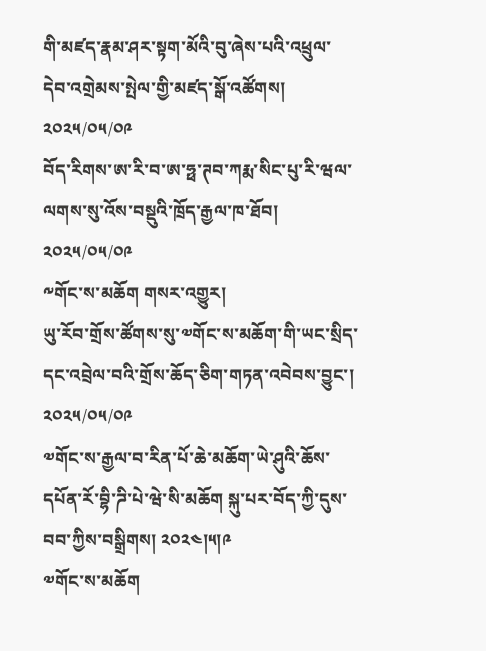གི་མཛད་རྣམ་ཤར་སྟག་མོའི་བུ་ཞེས་པའི་འཕྲུལ་དེབ་འགྲེམས་སྤེལ་གྱི་མཛད་སྒོ་འཚོགས།
༢༠༢༥/༠༥/༠༩
བོད་རིགས་ཨ་རི་བ་ཨ་ཧྥ་ཊབ་ཀརྨ་སིང་པུ་རི་ཝལ་ལགས་སུ་འོས་བསྡུའི་ཁྲོད་རྒྱལ་ཁ་ཐོབ།
༢༠༢༥/༠༥/༠༩
༸གོང་ས་མཆོག གསར་འགྱུར།
ཡུ་རོབ་གྲོས་ཚོགས་སུ་༧གོང་ས་མཆོག་གི་ཡང་སྲིད་དང་འབྲེལ་བའི་གྲོས་ཆོད་ཅིག་གཏན་འབེབས་བྱུང་།
༢༠༢༥/༠༥/༠༩
༧གོང་ས་རྒྱལ་བ་རིན་པོ་ཆེ་མཆོག་ཡེ་ཤུའི་ཆོས་དཔོན་རོ་བྷི་ཌི་པེ་ཝེ་སི་མཆོག སྐུ་པར་བོད་ཀྱི་དུས་བབ་ཀྱིས་བསྒྲིགས། ༢༠༢༤།༥།༩
༧གོང་ས་མཆོག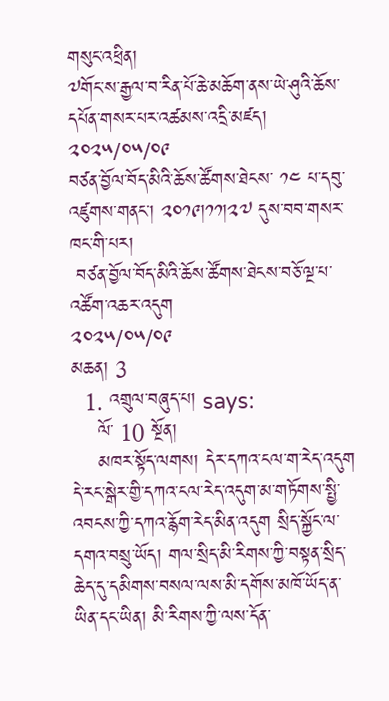གསུང་འཕྲིན།
༧གོང་ས་རྒྱལ་བ་རིན་པོ་ཆེ་མཆོག་ནས་ཡེ་ཤུའི་ཆོས་དཔོན་གསར་པར་འཚམས་འདྲི་མཛད།
༢༠༢༥/༠༥/༠༩
བཙན་བྱོལ་བོད་མིའི་ཆོས་ཚོགས་ཐེངས་ ༡༤ པ་དབུ་འཛུགས་གནང་། ༢༠༡༩།༡༡།༢༧ དུས་བབ་གསར་ཁང་གི་པར།
 བཙན་བྱོལ་བོད་མིའི་ཆོས་ཚོགས་ཐེངས་བཅོ་ལྔ་པ་འཚོག་འཆར་འདུག
༢༠༢༥/༠༥/༠༩
མཆན། 3
  1. འགྲུལ་བཞུད་པ། says:
    ལོ་ 10 སྔོན།
    མཁར་སྟོད་ལགས། དེར་དཀའ་ངལ་ག་རེད་འདུག དེ་རང་སྒེར་གྱི་དཀའ་ངལ་རེད་འདུག་མ་གཏོགས་སྤྱི་འབངས་ཀྱི་དཀའ་རྙོག་རེད་མིན་འདུག སྲིད་སྐྱོང་ལ་དགའ་བསྲུ་ཡོད། གལ་སྲིད་མི་རིགས་ཀྱི་བསྟན་སྲིད་ཆེད་དུ་དམིགས་བསལ་ལས་མི་དགོས་མཁོ་ཡོད་ན་ཡིན་དང་ཡིན། མི་རིགས་ཀྱི་ལས་དོན་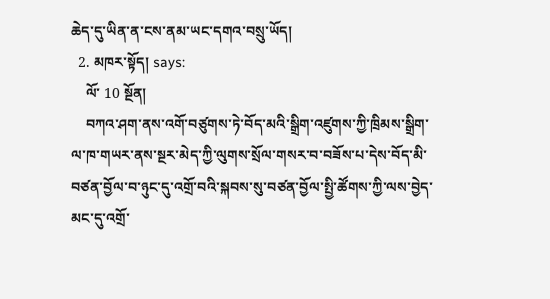ཆེད་དུ་ཡིན་ན་ངས་ནམ་ཡང་དགའ་བསྲུ་ཡོད།
  2. མཁར་སྟོད། says:
    ལོ་ 10 སྔོན།
    བཀའ་ཤག་ནས་འགོ་བཙུགས་ཏེ་བོད་མའི་སྒྲིག་འཛུགས་ཀྱི་ཁྲིམས་སྒྲིག་ལ་ཁ་གཡར་ནས་སྔར་མེད་ཀྱི་ལུགས་སྲོལ་གསར་བ་བཟོས་པ་དེས་བོད་མི་བཙན་བྱོལ་བ་ཉུང་དུ་འགྲོ་བའི་སྐབས་སུ་བཙན་བྱོལ་སྤྱི་ཚོགས་ཀྱི་ལས་བྱེད་མང་དུ་འགྲོ་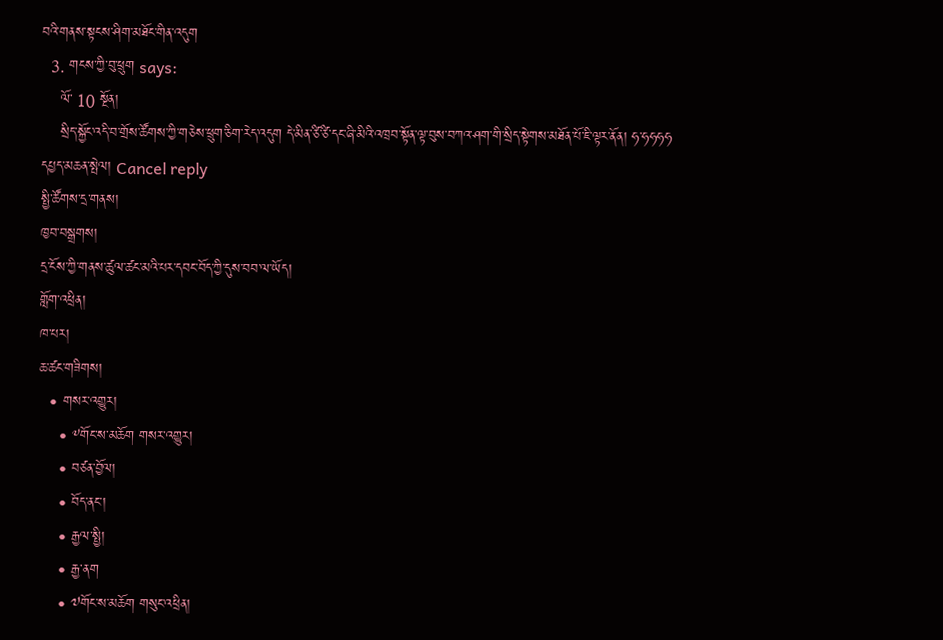བའི་གནས་སྟངས་ཤིག་མཐོང་གིན་འདུག
  3. གངས་ཀྱི་བུ་ཕྲུག says:
    ལོ་ 10 སྔོན།
    སྲིད་སྐྱོང་འདི་བ་གྲོས་ཚོགས་ཀྱི་གཅེས་ཕྲུག་ཅིག་རེད་འདུག དེ་མིན་ཙི་ཙི་དང་ཞི་མིའི་འཁྲབ་སྟོན་ལྟ་བུས་བཀའ་ཤག་གི་སྲིད་སྟེགས་མཐོན་པོ་ཇི་ལྟར་ནོན། ཧ་ཧཧཧཧ
དཔྱད་མཆན་སྤེལ། Cancel reply
སྤྱི་ཚོགས་དྲ་གནས།
ཁྱབ་བསྒྲགས།
དྲ་ངོས་ཀྱི་གནས་ཚུལ་ཚང་མའི་པར་དབང་བོད་ཀྱི་དུས་བབ་ལ་ཡོད།
གློག་འཕྲིན།
ཁ་པར།
ཆ་ཚང་གཟིགས།
  • གསར་འགྱུར།
    • ༸གོང་ས་མཆོག གསར་འགྱུར།
    • བཙན་བྱོལ།
    • བོད་ནང་།
    • རྒྱལ་སྤྱི།
    • རྒྱ་ནག
    • ༧གོང་ས་མཆོག གསུང་འཕྲིན།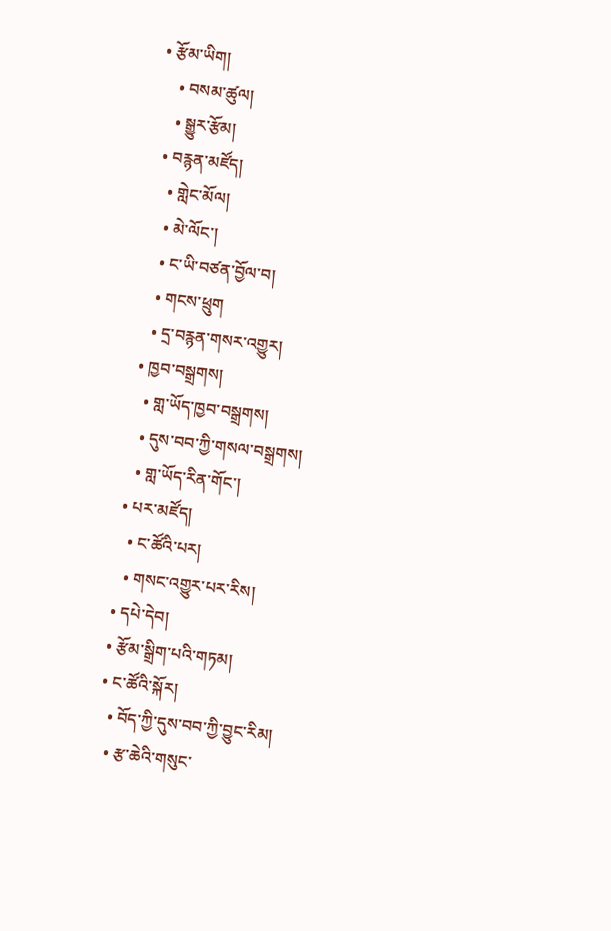• རྩོམ་ཡིག།
    • བསམ་ཚུལ།
    • སྒྱུར་རྩོམ།
  • བརྙན་མཛོད།
    • གླེང་མོལ།
    • མེ་ལོང་།
    • ང་ཡི་བཙན་བྱོལ་བ།
    • གངས་ཕྲུག
    • དྲ་བརྙན་གསར་འགྱུར།
  • ཁྱབ་བསྒྲགས།
    • གླ་ཡོད་ཁྱབ་བསྒྲགས།
    • དུས་བབ་ཀྱི་གསལ་བསྒྲགས།
    • གླ་ཡོད་རིན་གོང་།
  • པར་མཛོད།
    • ང་ཚོའི་པར།
    • གསང་འགྱུར་པར་རིས།
  • དཔེ་དེབ།
  • རྩོམ་སྒྲིག་པའི་གཏམ།
  • ང་ཚོའི་སྐོར།
    • བོད་ཀྱི་དུས་བབ་ཀྱི་བྱུང་རིམ།
    • རྩ་ཆེའི་གསུང་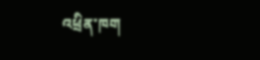འཕྲིན་ཁག